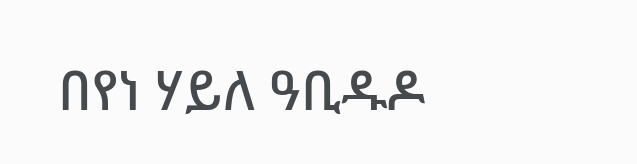በየነ ሃይለ ዓቢዱዶ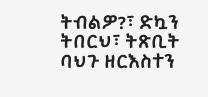ትብልዎ?፣ ድኳን ትበርህ፣ ትጽቢት ባህጉ ዘርእስተን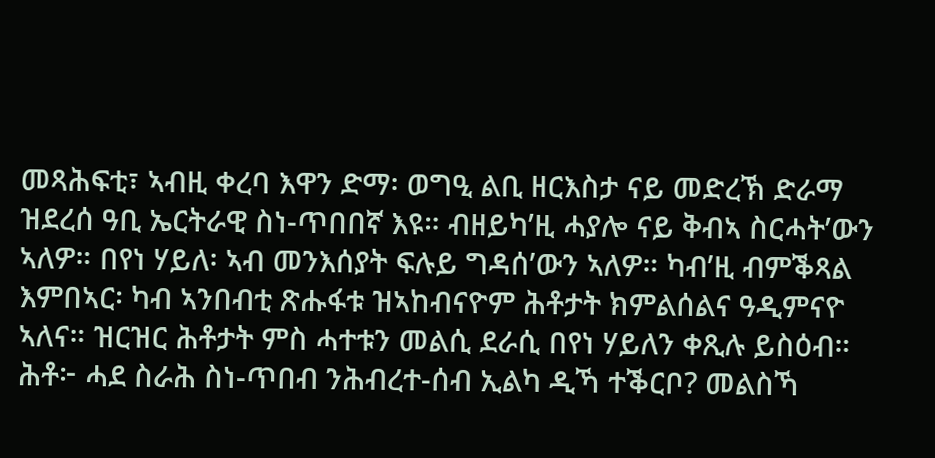መጻሕፍቲ፣ ኣብዚ ቀረባ እዋን ድማ፡ ወግዒ ልቢ ዘርእስታ ናይ መድረኽ ድራማ ዝደረሰ ዓቢ ኤርትራዊ ስነ-ጥበበኛ እዩ። ብዘይካ’ዚ ሓያሎ ናይ ቅብኣ ስርሓት’ውን ኣለዎ። በየነ ሃይለ፡ ኣብ መንእሰያት ፍሉይ ግዳሰ’ውን ኣለዎ። ካብ’ዚ ብምቕጻል እምበኣር፡ ካብ ኣንበብቲ ጽሑፋቱ ዝኣከብናዮም ሕቶታት ክምልሰልና ዓዲምናዮ ኣለና። ዝርዝር ሕቶታት ምስ ሓተቱን መልሲ ደራሲ በየነ ሃይለን ቀጺሉ ይስዕብ።
ሕቶ፦ ሓደ ስራሕ ስነ-ጥበብ ንሕብረተ-ሰብ ኢልካ ዲኻ ተቕርቦ? መልስኻ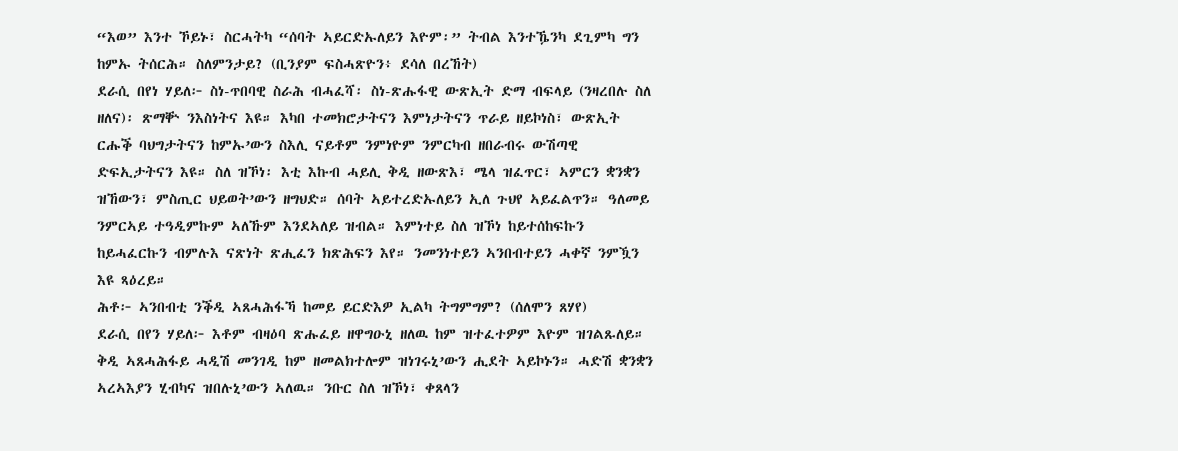“እወ” እንተ ኾይኑ፣ ስርሓትካ “ሰባት ኣይርድኡለይን እዮም፡” ትብል እንተዄንካ ደጊምካ ግን ከምኡ ትሰርሕ። ስለምንታይ? (ቢንያም ፍስሓጽዮን፥ ደሳለ በረኸት)
ደራሲ በየነ ሃይለ፦ ስነ-ጥበባዊ ስራሕ ብሓፈሻ፡ ስነ-ጽሑፋዊ ውጽኢት ድማ ብፍላይ (ንዛረበሉ ስለ ዘለና)፡ ጽማቝ ንእስነትና እዩ። እካበ ተመክሮታትናን እምነታትናን ጥራይ ዘይኮነስ፣ ውጽኢት ርሑቕ ባህግታትናን ከምኡ’ውን ስእሊ ናይቶም ንምነዮም ንምርካብ ዘበራብሩ ውሽጣዊ ድፍኢታትናን እዩ። ስለ ዝኾነ፡ እቲ እኩብ ሓይሊ ቅዲ ዘውጽእ፣ ሜላ ዝፈጥር፣ ኣምርን ቋንቋን ዝኸውን፣ ምስጢር ህይወት’ውን ዘግህድ። ሰባት ኣይተረድኡለይን ኢለ ጉህየ ኣይፈልጥን። ዓለመይ ንምርኣይ ተዓዲምኩም ኣለኹም እንደኣለይ ዝብል። እምነተይ ስለ ዝኾነ ከይተሰከፍኩን ከይሓፈርኩን ብምሉእ ናጽነት ጽሒፈን ክጽሕፍን እየ። ንመንነተይን ኣንበብተይን ሓቀኛ ንምዃን እዩ ጻዕረይ።
ሕቶ፦ ኣንበብቲ ንቕዲ ኣጸሓሕፋኻ ከመይ ይርድእዎ ኢልካ ትግምግም? (ሰለሞን ጸሃየ)
ደራሲ በየን ሃይለ፦ እቶም ብዛዕባ ጽሑፈይ ዘዋግዑኒ ዘለዉ ከም ዝተፈተዎም እዮም ዝገልጹለይ። ቅዲ ኣጸሓሕፋይ ሓዲሽ መንገዲ ከም ዘመልክተሎም ዝነገሩኒ’ውን ሒደት ኣይኮኑን። ሓድሽ ቋንቋን ኣረኣእያን ሂብካና ዝበሉኒ’ውን ኣለዉ። ንቡር ስለ ዝኾነ፣ ቀጸላን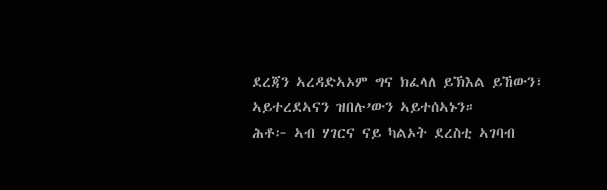ደረጃን ኣረዳድኣኦም ግና ክፈላለ ይኽእል ይኸውን፣ ኣይተረደኣናን ዝበሉ’ውን ኣይተሰኣኑን።
ሕቶ፦ ኣብ ሃገርና ናይ ካልኦት ደረስቲ ኣገባብ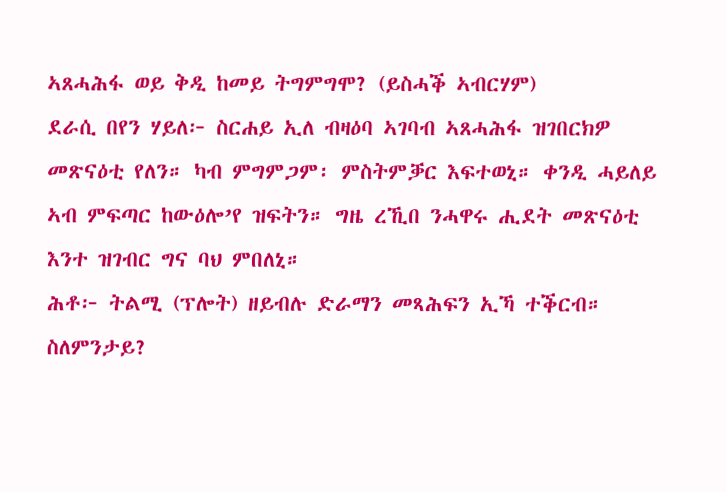ኣጸሓሕፋ ወይ ቅዲ ከመይ ትግምግሞ? (ይስሓቕ ኣብርሃም)
ደራሲ በየን ሃይለ፦ ስርሐይ ኢለ ብዛዕባ ኣገባብ ኣጸሓሕፋ ዝገበርክዎ መጽናዕቲ የለን። ካብ ምግምጋም፡ ምስትምቓር እፍተወኒ። ቀንዲ ሓይለይ ኣብ ምፍጣር ከውዕሎ’የ ዝፍትን። ግዜ ረኺበ ንሓዋሩ ሒደት መጽናዕቲ እንተ ዝገብር ግና ባህ ምበለኒ።
ሕቶ፦ ትልሚ (ፕሎት) ዘይብሉ ድራማን መጻሕፍን ኢኻ ተቕርብ። ስለምንታይ?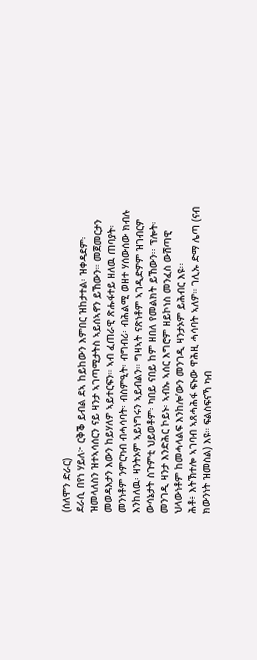(ሰለሞን ድራር)
ደራሲ በየነ ሃይለ፦ ርቅቕ ይብል ደኣ ከይከውን እምበር ዝከታተል፡ ዝቀዳደም፡ ዝመላለስን ዝተኣሳሰርን ናይ ዛንታ ኣገጣሚታትስ ኣይሰኣኖን ይኸውን። መጀመርታን መወዳእታን እውን ከይሃለዎ ኣይተርፍን። ኣብ ፈጠራዊ ጽሑፋተይ ዘለዉ ጠባያት፡ መንነቶም ንምርካብ ብሓሳባት፡ ብስምዒት፡ ብግብሪ፡ ብሕልሚ ወዘተ ሃሰውሰው ክብሉ እንከለዉ፡ ዛንትኦም ኣይነግሩን ኣይብልን። ግዛኣት ናጽነቶም ኣገዲድዎም ዝገብርዎ ውሳኔታት ስጉምቲ ህይወቶም፡ ካበይ ናበይ ከም ዘበለ የመልክት ይኸውን፡፡ ፕሎት፡ መንገዲ ዛንታ እንድሕር ኮይኑ፡ ኣብኡ ኣሰር እግሮም ዘይኮነስ መንፈስ ውሽጣዊ ህላውነቶም ከመሓላልፍ እንከሎ’ውን መንገዲ ዛንታኦም ይሕብር እዩ፡፡
ሕቶ፥ እትኽተሎ ኣገባብ ኣጸሓሕፋ ፍኑው ዋሕዚ ሓሳባት ኣለዎ። ገሊኡ ድማ ሌጣ (ናብ ክውንነት ዝመስል) እዩ። ፍልስፍናኻ ካብ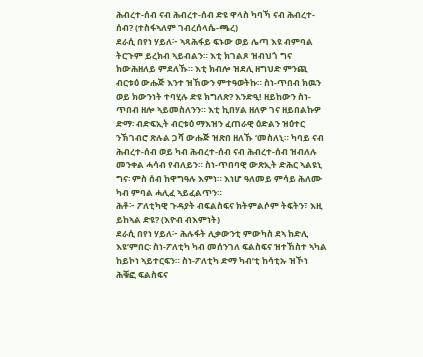ሕብረተ-ሰብ ናብ ሕብረተ-ሰብ ድዩ ዋላስ ካባኻ ናብ ሕብረተ-ሰብ? (ተስፋኣለም ገብረሰላሴ-ጫረ)
ደራሲ በየነ ሃይለ፦ ኣጻሕፋይ ፍኑው ወይ ሌጣ እዩ ብምባል ትርጉም ይረክብ ኣይብልን። እቲ ክገልጾ ዝብህጎ ግና ክውሕዘለይ ምደለኹ። እቲ ክብሎ ዝደሊ ዘግህድ ምንጪ ብርቱዕ ውሑጅ እንተ ዝኸውን ምተዓወትኩ። ስነ-ጥበብ ክዉን ወይ ክውንነት ተባሂሉ ድዩ ክግለጽ? እንድዒ! ዘይከውን ስነ-ጥበብ ዘሎ ኣይመስለንን። እቲ ኪበሃል ዘለዎ ገና ዘይበልኩዎ ድማ፡ ብድፍኢት ብርቱዕ ማእዝን ፈጠራዊ ዕድልን ዝዕተር ንኽገብሮ ጽሉል ጋሻ ውሑጅ ዝጽበ ዘለኹ ‘መስለኒ። ካባይ ናብ ሕብረተ-ሰብ ወይ ካብ ሕብረተ-ሰብ ናብ ሕብረተ-ሰብ ዝብለሉ መንቀል ሓሳብ የብለይን። ስነ-ጥበባዊ ውጽኢት ድሕር ኣልዩኒ ግና፡ ምስ ሰብ ከዋግዓሉ እምነ። እነሆ ዓለመይ ምሳይ ሕለሙ ካብ ምባል ሓሊፈ ኣይፈልጥን።
ሕቶ፦ ፖለቲካዊ ጉዳያት ብፍልስፍና ክትምልሶም ትፍትን፣ እዚ ይከኣል ድዩ? (እዮብ ብእምነት)
ደራሲ በየነ ሃይለ፦ ሕሉፋት ሊቃውንቲ ምውካስ ደኣ ከድሊ እዩ’ምበር፡ ስነ-ፖለቲካ ካብ መሰንገለ ፍልስፍና ዝተኸስተ ኣካል ከይኮነ ኣይተርፍን። ስነ-ፖለቲካ ድማ ካብ’ቲ ከሳቲኡ ዝኾነ ሕቑፎ ፍልስፍና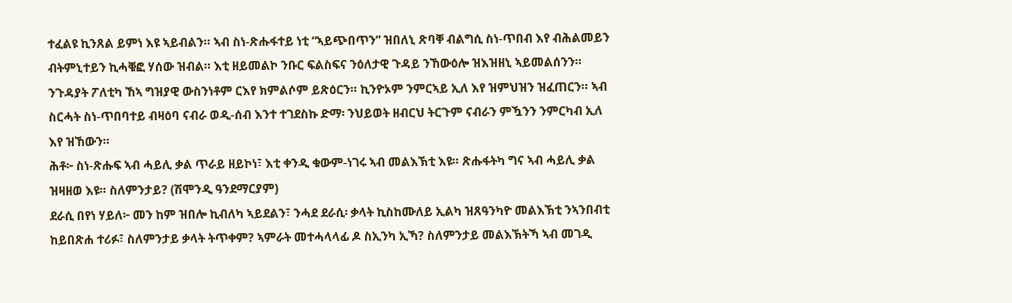ተፈልዩ ኪንጸል ይምነ እዩ ኣይብልን። ኣብ ስነ-ጽሑፋተይ ነቲ “ኣይጭበጥን” ዝበለኒ ጽባቐ ብልግሲ ስነ-ጥበብ እየ ብሕልመይን ብትምኒተይን ኪሓቑፎ ሃሰው ዝብል። እቲ ዘይመልኮ ንቡር ፍልስፍና ንዕለታዊ ጉዳይ ንኸውዕሎ ዝእዝዘኒ ኣይመልሰንን። ንጉዳያት ፖለቲካ ኸኣ ግዝያዊ ውስንነቶም ርእየ ክምልሶም ይጽዕርን። ኪንዮኦም ንምርኣይ ኢለ እየ ዝምህዝን ዝፈጠርን። ኣብ ስርሓት ስነ-ጥበባተይ ብዛዕባ ናብራ ወዲ-ሰብ እንተ ተገደስኩ ድማ፡ ንህይወት ዘብርህ ትርጉም ናብራን ምዃንን ንምርካብ ኢለ እየ ዝኸውን።
ሕቶ፦ ስነ-ጽሑፍ ኣብ ሓይሊ ቃል ጥራይ ዘይኮነ፣ እቲ ቀንዲ ቁውም-ነገሩ ኣብ መልእኽቲ እዩ። ጽሑፋትካ ግና ኣብ ሓይሊ ቃል ዝዛዘወ እዩ። ስለምንታይ? (ሽሞንዲ ዓንደማርያም)
ደራሲ በየነ ሃይለ፦ መን ከም ዝበሎ ኪብለካ ኣይደልን፣ ንሓደ ደራሲ፡ ቃላት ኪስከሙለይ ኢልካ ዝጸዓንካዮ መልእኽቲ ንኣንበብቲ ከይበጽሐ ተሪፉ፣ ስለምንታይ ቃላት ትጥቀም? ኣምራት መተሓላላፊ ዶ ስኢንካ ኢኻ? ስለምንታይ መልእኽትኻ ኣብ መገዲ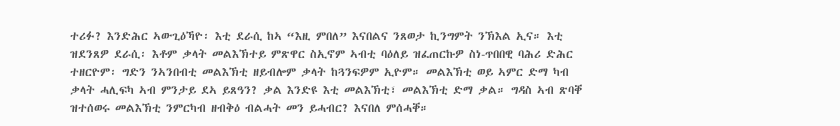ተሪፉ? እንድሕር ኣውጊዕኻዮ፡ እቲ ደራሲ ከኣ “እዚ ምበለ” እናበልና ንጸወታ ኪንግምት ንኽእል ኢና። እቲ ዝደንጸዎ ደራሲ፡ እቶም ቃላት መልእኽተይ ምጽዋር ስኢኖም ኣብቲ ባዕለይ ዝፈጠርኩዎ ስነ-ጥበበዊ ባሕሪ ድሕር ተዘርዮም፡ ግድን ንኣንበብቲ መልእኽቲ ዘይብሎም ቃላት ከጓንፍዎም ኢዮም። መልእኽቲ ወይ ኣምር ድማ ካብ ቃላት ሓሊፍካ ኣብ ምንታይ ደኣ ይጸዓን? ቃል እንድዩ እቲ መልእኽቲ፣ መልእኽቲ ድማ ቃል። ግዳስ ኣብ ጽባቐ ዝተሰወሩ መልእኽቲ ንምርካብ ዘብቅዕ ብልሓት መን ይሓብር? እናበለ ምሰሓቐ።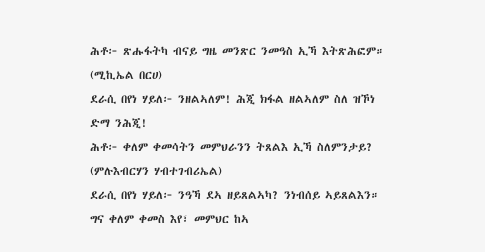ሕቶ፦ ጽሑፋትካ ብናይ ግዜ መንጽር ንመዓስ ኢኻ እትጽሕፎም። (ሚኪኤል በርሀ)
ደራሲ በየነ ሃይለ፦ ንዘልኣለም! ሕጂ ክፋል ዘልኣለም ስለ ዝኾነ ድማ ንሕጂ!
ሕቶ፦ ቀለም ቀመሳትን መምህራንን ትጸልእ ኢኻ ስለምንታይ? (ምሉእብርሃን ሃብተገብሪኤል)
ደራሲ በየነ ሃይለ፦ ንዓኻ ደኣ ዘይጸልኣካ? ንነብሰይ ኣይጸልእን። ግና ቀለም ቀመስ እየ፣ መምህር ከኣ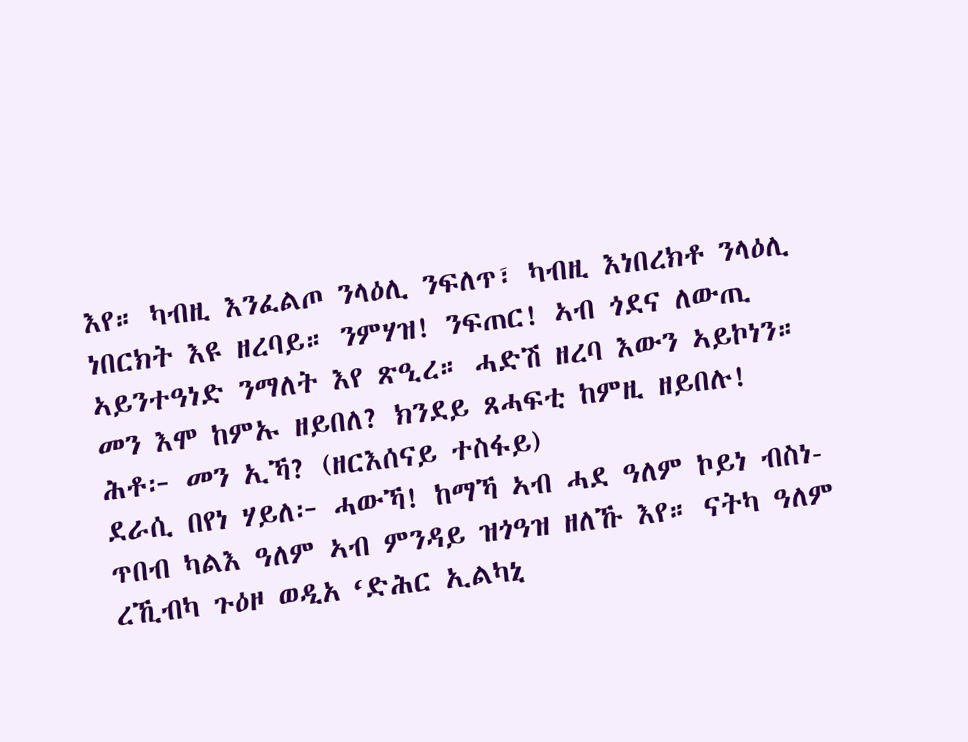እየ። ካብዚ እንፈልጦ ንላዕሊ ንፍለጥ፣ ካብዚ እነበረክቶ ንላዕሊ ነበርክት እዩ ዘረባይ። ንምሃዝ! ንፍጠር! ኣብ ጎደና ለውጢ ኣይንተዓነድ ንማለት እየ ጽዒረ። ሓድሽ ዘረባ እውን ኣይኮነን። መን እሞ ከምኡ ዘይበለ? ክንደይ ጸሓፍቲ ከምዚ ዘይበሉ!
ሕቶ፦ መን ኢኻ? (ዘርእሰናይ ተስፋይ)
ደራሲ በየነ ሃይለ፦ ሓውኻ! ከማኻ ኣብ ሓደ ዓለም ኮይነ ብስነ-ጥበብ ካልእ ዓለም ኣብ ምንዳይ ዝጎዓዝ ዘለኹ እየ። ናትካ ዓለም ረኺብካ ጉዕዞ ወዲአ ‘ድሕር ኢልካኒ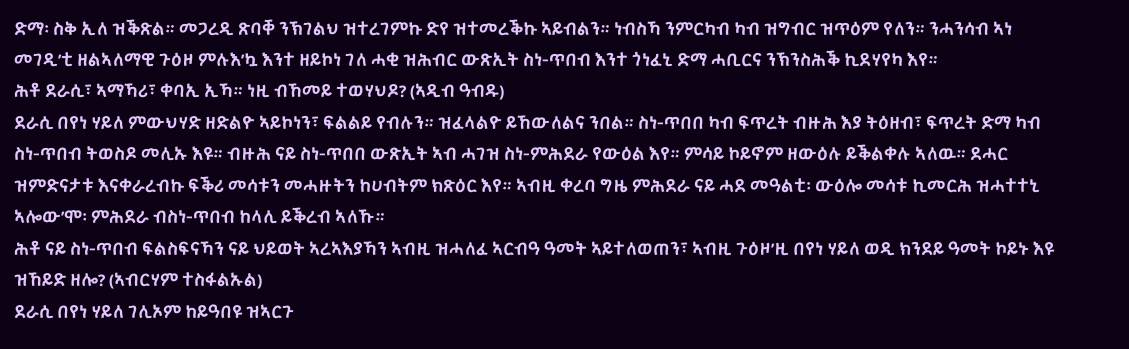ድማ፡ ስቅ ኢለ ዝቕጽል። መጋረዲ ጽባቐ ንኽገልህ ዝተረገምኩ ድየ ዝተመረቕኩ ኣይብልን። ነብስኻ ንምርካብ ካብ ዝግብር ዝጥዕም የለን። ንሓንሳብ ኣነ መገዲ’ቲ ዘልኣለማዊ ጉዕዞ ምሉእ’ኳ እንተ ዘይኮነ ገለ ሓቂ ዝሕብር ውጽኢት ስነ-ጥበብ እንተ ጎነፈኒ ድማ ሓቢርና ንኽንስሕቕ ኪደሃየካ እየ።
ሕቶ ደራሲ፣ ኣማኻሪ፣ ቀባኢ ኢኻ። ነዚ ብኸመይ ተወሃህዶ? (ኣዲብ ዓብዱ)
ደራሲ በየነ ሃይለ ምውህሃድ ዘድልዮ ኣይኮነን፣ ፍልልይ የብሉን። ዝፈላልዮ ይኸውለልና ንበል። ስነ-ጥበበ ካብ ፍጥረት ብዙሕ እያ ትዕዘብ፣ ፍጥረት ድማ ካብ ስነ-ጥበብ ትወስዶ መሊኡ እዩ። ብዙሕ ናይ ስነ-ጥበበ ውጽኢት ኣብ ሓገዝ ስነ-ምሕደራ የውዕል እየ። ምሳይ ኮይኖም ዘውዕሉ ይቕልቀሉ ኣለዉ። ደሓር ዝምድናታቱ እናቀራረብኩ ፍቕሪ መሳቱን መሓዙትን ከሀብትም ክጽዕር እየ። ኣብዚ ቀረባ ግዜ ምሕደራ ናይ ሓደ መዓልቲ፡ ውዕሎ መሳቱ ኪመርሕ ዝሓተተኒ ኣሎው’ሞ፡ ምሕደራ ብስነ-ጥበብ ከላሊ ይቕረብ ኣለኹ።
ሕቶ ናይ ስነ-ጥበብ ፍልስፍናኻን ናይ ህይወት ኣረኣእያኻን ኣብዚ ዝሓለፈ ኣርብዓ ዓመት ኣይተለወጠን፣ ኣብዚ ጉዕዞ’ዚ በየነ ሃይለ ወዲ ክንደይ ዓመት ኮይኑ እዩ ዝኸይድ ዘሎ? (ኣብርሃም ተስፋልኡል)
ደራሲ በየነ ሃይለ ገሊኦም ከይዓበዩ ዝኣርጉ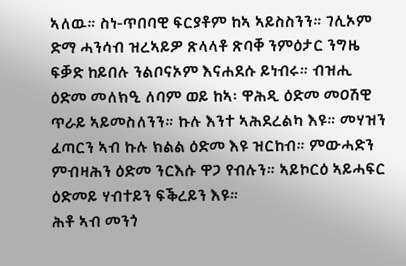ኣለዉ። ስነ-ጥበባዊ ፍርያቶም ከኣ ኣይስስንን። ገሊኦም ድማ ሓንሳብ ዝረኣይዎ ጽላላቶ ጽባቐ ንምዕታር ንግዜ ፍቓድ ከይበሉ ንልቦናኦም እናሐደሱ ይነብሩ። ብዝሒ ዕድመ መለክዒ ለባም ወይ ከኣ፡ ዋሕዲ ዕድመ መዐሽዊ ጥራይ ኣይመስለንን። ኩሉ እንተ ኣሕደረልካ እዩ። መሃዝን ፈጣርን ኣብ ኩሉ ክልል ዕድመ እዩ ዝርከብ። ምውሓድን ምብዛሕን ዕድመ ንርእሱ ዋጋ የብሉን። ኣይኮርዕ ኣይሓፍር ዕድመይ ሃብተይን ፍቕረይን እዩ።
ሕቶ ኣብ መንጎ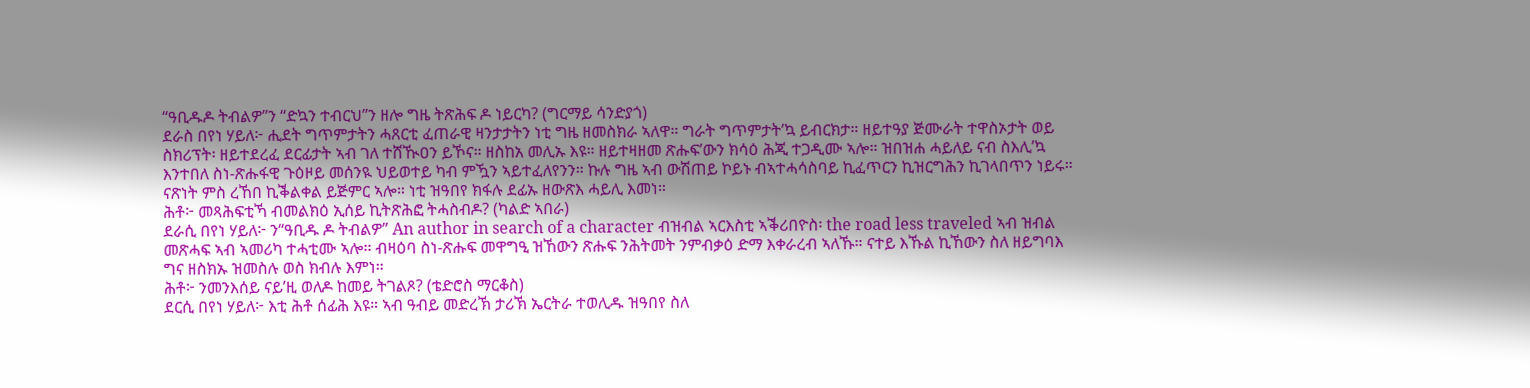“ዓቢዱዶ ትብልዎ”ን “ድኳን ተብርህ”ን ዘሎ ግዜ ትጽሕፍ ዶ ነይርካ? (ግርማይ ሳንድያጎ)
ደራስ በየነ ሃይለ፦ ሒደት ግጥምታትን ሓጸርቲ ፈጠራዊ ዛንታታትን ነቲ ግዜ ዘመስክራ ኣለዋ። ግራት ግጥምታት’ኳ ይብርክታ። ዘይተዓያ ጅሙራት ተዋስኦታት ወይ ስክሪፕት፡ ዘይተደረፈ ደርፊታት ኣብ ገለ ተሸዂዐን ይኾና። ዘስከአ መሊኡ እዩ። ዘይተዛዘመ ጽሑፍ’ውን ክሳዕ ሕጂ ተጋዲሙ ኣሎ። ዝበዝሐ ሓይለይ ናብ ስእሊ’ኳ እንተበለ ስነ-ጽሑፋዊ ጉዕዞይ መሰንዪ ህይወተይ ካብ ምዃን ኣይተፈለየንን። ኩሉ ግዜ ኣብ ውሽጠይ ኮይኑ ብኣተሓሳስባይ ኪፈጥርን ኪዝርግሕን ኪገላበጥን ነይሩ። ናጽነት ምስ ረኸበ ኪቕልቀል ይጅምር ኣሎ። ነቲ ዝዓበየ ክፋሉ ደፊኡ ዘውጽእ ሓይሊ እመነ።
ሕቶ፦ መጻሕፍቲኻ ብመልክዕ ኢሰይ ኪትጽሕፎ ትሓስብዶ? (ካልድ ኣበራ)
ደራሲ በየነ ሃይለ፦ ን“ዓቢዱ ዶ ትብልዎ” An author in search of a character ብዝብል ኣርእስቲ ኣቕሪበዮስ፡ the road less traveled ኣብ ዝብል መጽሓፍ ኣብ ኣመሪካ ተሓቲሙ ኣሎ። ብዛዕባ ስነ-ጽሑፍ መዋግዒ ዝኸውን ጽሑፍ ንሕትመት ንምብቃዕ ድማ እቀራረብ ኣለኹ። ናተይ እኹል ኪኸውን ስለ ዘይግባእ ግና ዘስክኡ ዝመስሉ ወስ ክብሉ እምነ።
ሕቶ፦ ንመንእሰይ ናይ’ዚ ወለዶ ከመይ ትገልጾ? (ቴድሮስ ማርቆስ)
ደርሲ በየነ ሃይለ፦ እቲ ሕቶ ሰፊሕ እዩ። ኣብ ዓብይ መድረኽ ታሪኽ ኤርትራ ተወሊዱ ዝዓበየ ስለ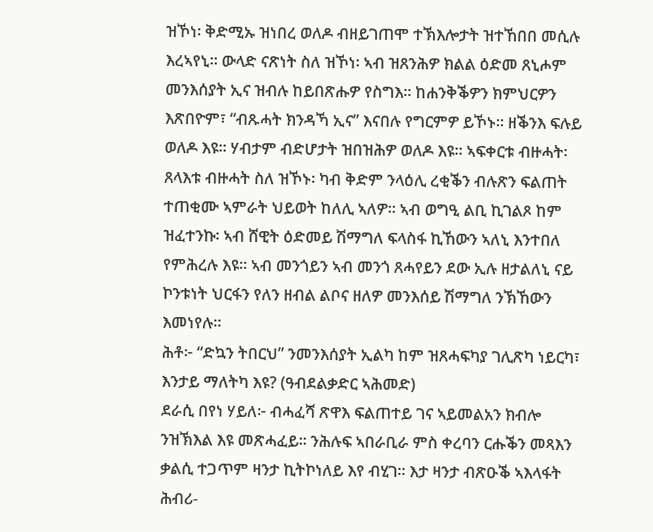ዝኾነ፡ ቅድሚኡ ዝነበረ ወለዶ ብዘይገጠሞ ተኽእሎታት ዝተኸበበ መሲሉ እረኣየኒ። ውላድ ናጽነት ስለ ዝኾነ፡ ኣብ ዝጸንሕዎ ክልል ዕድመ ጸኒሖም መንእሰያት ኢና ዝብሉ ከይበጽሑዎ የስግእ። ከሐንቅቕዎን ክምህርዎን እጽበዮም፣ “ብጹሓት ክንዳኻ ኢና” እናበሉ የግርምዎ ይኾኑ። ዘቕንእ ፍሉይ ወለዶ እዩ። ሃብታም ብድሆታት ዝበዝሕዎ ወለዶ እዩ። ኣፍቀርቱ ብዙሓት፡ ጸላእቱ ብዙሓት ስለ ዝኾኑ፡ ካብ ቅድም ንላዕሊ ረቂቕን ብሉጽን ፍልጠት ተጠቂሙ ኣምራት ህይወት ከለሊ ኣለዎ። ኣብ ወግዒ ልቢ ኪገልጾ ከም ዝፈተንኩ፡ ኣብ ሸዊት ዕድመይ ሽማግለ ፍላስፋ ኪኸውን ኣለኒ እንተበለ የምሕረሉ እዩ። ኣብ መንጎይን ኣብ መንጎ ጸሓየይን ደው ኢሉ ዘታልለኒ ናይ ኮንቱነት ህርፋን የለን ዘብል ልቦና ዘለዎ መንእሰይ ሽማግለ ንኽኸውን እመነየሉ።
ሕቶ፦ “ድኳን ትበርህ” ንመንእሰያት ኢልካ ከም ዝጸሓፍካያ ገሊጽካ ነይርካ፣ እንታይ ማለትካ እዩ? (ዓብደልቃድር ኣሕመድ)
ደራሲ በየነ ሃይለ፦ ብሓፈሻ ጽዋእ ፍልጠተይ ገና ኣይመልአን ክብሎ ንዝኽእል እዩ መጽሓፈይ። ንሕሉፍ ኣበራቢራ ምስ ቀረባን ርሑቕን መጻእን ቃልሲ ተጋጥም ዛንታ ኪትኮነለይ እየ ብሂገ። እታ ዛንታ ብጽዑቕ ኣእላፋት ሕብሪ-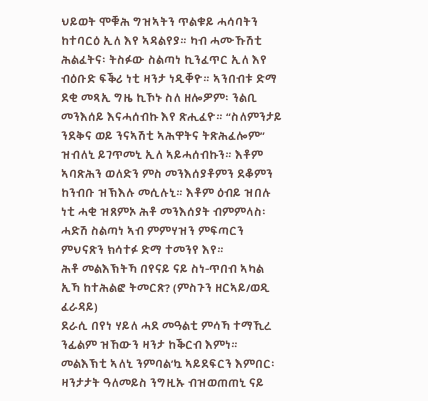ህይወት ሞቑሕ ግዝኣትን ጥልቁይ ሓሳባትን ከተባርዕ ኢለ እየ ኣዳልየያ። ካብ ሓሙኹሽቲ ሕልፈትና፡ ትስፉው ስልጣነ ኪንፈጥር ኢለ እየ ብዕቡድ ፍቕሪ ነቲ ዛንታ ነዲቐዮ። ኣንበብቱ ድማ ደቂ መጻኢ ግዜ ኪኾኑ ስለ ዘሎዎም፡ ንልቢ መንእሰይ እናሓሰብኩ እየ ጽሒፈዮ። “ስለምንታይ ንደቅና ወይ ንናኣሽቲ ኣሕዋትና ትጽሕፈሎም” ዝብለኒ ይገጥመኒ ኢለ ኣይሓሰብኩን። እቶም ኣባጽሕን ወለድን ምስ መንእሰያቶምን ደቆምን ከንብቡ ዝኽእሉ መሲሉኒ። እቶም ዕብይ ዝበሉ ነቲ ሓቂ ዝጸምኦ ሕቶ መንእሰያት ብምምላስ፡ ሓድሽ ስልጣነ ኣብ ምምሃዝን ምፍጣርን ምህናጽን ክሳተፉ ድማ ተመንየ እየ።
ሕቶ መልእኽትኻ በየናይ ናይ ስነ-ጥበብ ኣካል ኢኻ ከተሕልፎ ትመርጽ? (ምስጉን ዘርኣይ/ወዲ ፈራዳይ)
ደራሲ በየነ ሃይለ ሓደ መዓልቲ ምሳኻ ተማኺረ ንፊልም ዝኸውን ዛንታ ከቕርብ እምነ። መልእኽቲ ኣለኒ ንምባል’ኳ ኣይደፍርን እምበር፡ ዛንታታት ዓለመይስ ንግዚኡ ብዝወጠጠኒ ናይ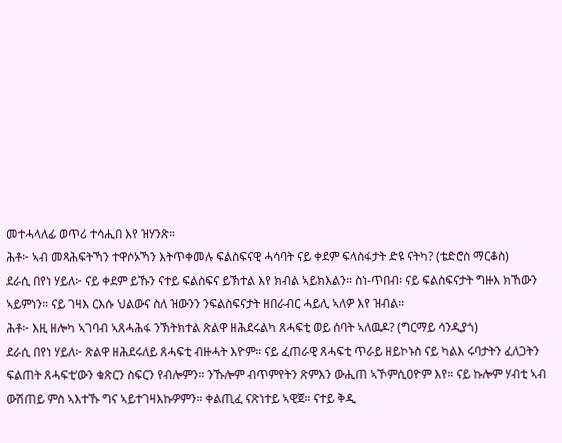መተሓላለፊ ወጥሪ ተሳሒበ እየ ዝሃንጽ።
ሕቶ፦ ኣብ መጻሕፍትኻን ተዋሶኦኻን እትጥቀመሉ ፍልስፍናዊ ሓሳባት ናይ ቀደም ፍላስፋታት ድዩ ናትካ? (ቴድሮስ ማርቆስ)
ደራሲ በየነ ሃይለ፦ ናይ ቀደም ይኹን ናተይ ፍልስፍና ይኽተል እየ ክብል ኣይክእልን። ስነ-ጥበብ፡ ናይ ፍልስፍናታት ግዙእ ክኸውን ኣይምነን። ናይ ገዛእ ርእሱ ህልውና ስለ ዝውንን ንፍልስፍናታት ዘበራብር ሓይሊ ኣለዎ እየ ዝብል።
ሕቶ፦ እዚ ዘሎካ ኣገባብ ኣጸሓሕፋ ንኽትክተል ጽልዋ ዘሕደሩልካ ጸሓፍቲ ወይ ሰባት ኣለዉዶ? (ግርማይ ሳንዲያጎ)
ደራሲ በየነ ሃይለ፦ ጽልዋ ዘሕደሩለይ ጸሓፍቲ ብዙሓት እዮም። ናይ ፈጠራዊ ጸሓፍቲ ጥራይ ዘይኮኑስ ናይ ካልእ ሩባታትን ፈለጋትን ፍልጠት ጸሓፍቲ’ውን ቁጽርን ስፍርን የብሎምን። ንኹሎም ብጥምየትን ጽምእን ውሒጠ ኣኾምሲዐዮም እየ። ናይ ኩሎም ሃብቲ ኣብ ውሽጠይ ምስ ኣእተኹ ግና ኣይተገዛእኩዎምን። ቀልጢፈ ናጽነተይ ኣዊጀ። ናተይ ቅዲ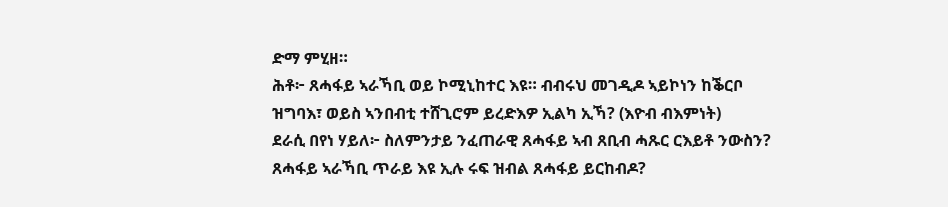ድማ ምሂዘ።
ሕቶ፦ ጸሓፋይ ኣራኻቢ ወይ ኮሚኒከተር እዩ። ብብሩህ መገዲዶ ኣይኮነን ከቕርቦ ዝግባእ፣ ወይስ ኣንበብቲ ተሸጊሮም ይረድእዎ ኢልካ ኢኻ? (እዮብ ብእምነት)
ደራሲ በየነ ሃይለ፦ ስለምንታይ ንፈጠራዊ ጸሓፋይ ኣብ ጸቢብ ሓጹር ርእይቶ ንውስን? ጸሓፋይ ኣራኻቢ ጥራይ እዩ ኢሉ ሩፍ ዝብል ጸሓፋይ ይርከብዶ?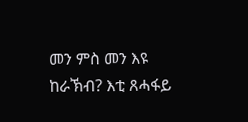መን ምስ መን እዩ ከራኽብ? እቲ ጸሓፋይ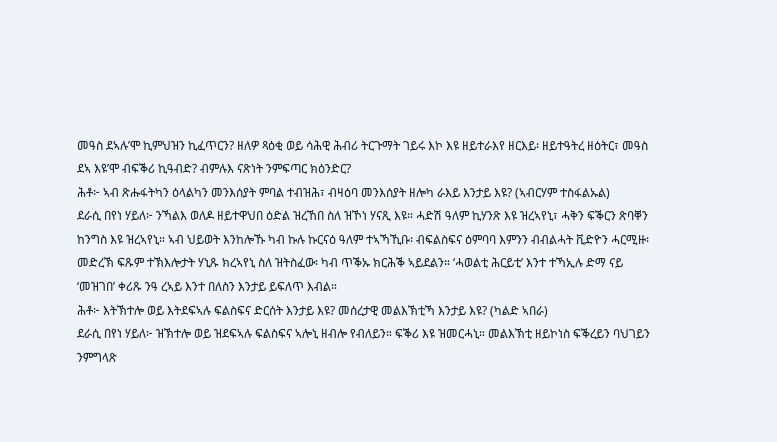መዓስ ደኣሉ’ሞ ኪምህዝን ኪፈጥርን? ዘለዎ ጻዕቂ ወይ ሳሕዊ ሕብሪ ትርጉማት ገይሩ እኮ እዩ ዘይተራእየ ዘርእይ፡ ዘይተዓትረ ዘዕትር፣ መዓስ ደኣ እዩ’ሞ ብፍቕሪ ኪዓብድ? ብምሉእ ናጽነት ንምፍጣር ክዕንድር?
ሕቶ፦ ኣብ ጽሑፋትካን ዕላልካን መንእሰያት ምባል ተብዝሕ፣ ብዛዕባ መንእሰያት ዘሎካ ራእይ እንታይ እዩ? (ኣብርሃም ተስፋልኡል)
ደራሲ በየነ ሃይለ፦ ንኻልእ ወለዶ ዘይተዋህበ ዕድል ዝረኸበ ስለ ዝኾነ ሃናጺ እዩ። ሓድሽ ዓለም ኪሃንጽ እዩ ዝረኣየኒ፣ ሓቅን ፍቕርን ጽባቐን ከንግስ እዩ ዝረኣየኒ። ኣብ ህይወት እንከሎኹ ካብ ኩሉ ኩርናዕ ዓለም ተኣኻኺቡ፡ ብፍልስፍና ዕምባባ እምንን ብብልሓት ቪድዮን ሓርሚዙ፡ መድረኽ ፍጹም ተኽእሎታት ሃኒጹ ክረኣየኒ ስለ ዝትስፈው፡ ካብ ጥቕኡ ክርሕቕ ኣይደልን። ‘ሓወልቲ ሕርይቲ’ እንተ ተኻኢሉ ድማ ናይ ‘መዝገበ’ ቀሪጹ ንዓ ረኣይ እንተ በለስን እንታይ ይፍለጥ እብል።
ሕቶ፦ እትኽተሎ ወይ እትደፍኣሉ ፍልስፍና ድርሰት እንታይ እዩ? መሰረታዊ መልእኽቲኻ እንታይ እዩ? (ካልድ ኣበራ)
ደራሲ በየነ ሃይለ፦ ዝኽተሎ ወይ ዝደፍኣሉ ፍልስፍና ኣሎኒ ዘብሎ የብለይን። ፍቕሪ እዩ ዝመርሓኒ። መልእኽቲ ዘይኮነስ ፍቕረይን ባህገይን ንምግላጽ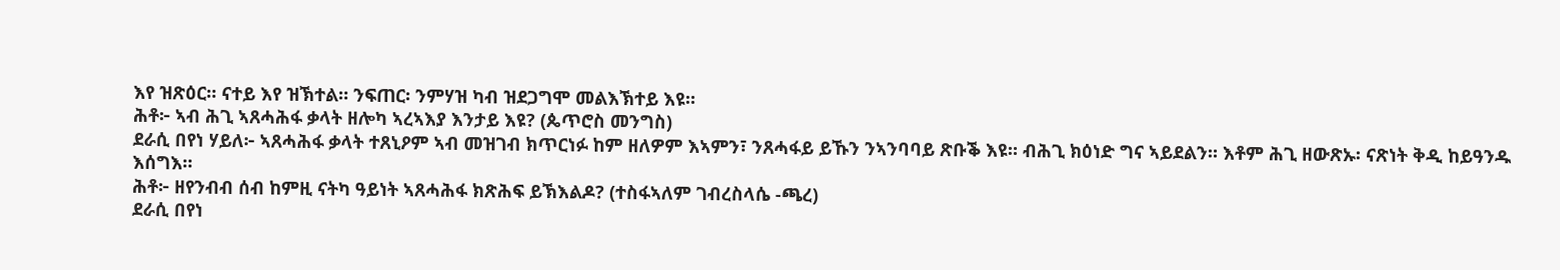እየ ዝጽዕር። ናተይ እየ ዝኽተል። ንፍጠር፡ ንምሃዝ ካብ ዝደጋግሞ መልእኽተይ እዩ።
ሕቶ፦ ኣብ ሕጊ ኣጸሓሕፋ ቃላት ዘሎካ ኣረኣእያ እንታይ እዩ? (ጴጥሮስ መንግስ)
ደራሲ በየነ ሃይለ፦ ኣጸሓሕፋ ቃላት ተጸኒዖም ኣብ መዝገብ ክጥርነፉ ከም ዘለዎም እኣምን፣ ንጸሓፋይ ይኹን ንኣንባባይ ጽቡቕ እዩ። ብሕጊ ክዕነድ ግና ኣይደልን። እቶም ሕጊ ዘውጽኡ፡ ናጽነት ቅዲ ከይዓንዱ እሰግእ።
ሕቶ፦ ዘየንብብ ሰብ ከምዚ ናትካ ዓይነት ኣጸሓሕፋ ክጽሕፍ ይኽእልዶ? (ተስፋኣለም ገብረስላሴ -ጫረ)
ደራሲ በየነ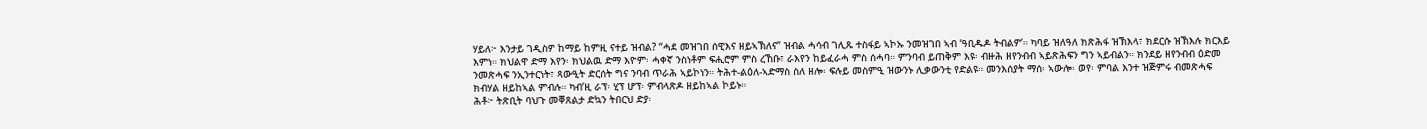ሃይለ፦ እንታይ ገዲስዎ ከማይ ከምዚ ናተይ ዝብል? “ሓደ መዝገበ ሰዊእና ዘይኣኽለና” ዝብል ሓሳብ ገሊጹ ተስፋይ ኣኮኡ ንመዝገበ ኣብ ‘ዓቢዱዶ ትብልዎ’። ካባይ ዝለዓለ ክጽሕፋ ዝኽእላ፣ ክደርሱ ዝኽእሉ ክርእይ እምነ። ክህልዋ ድማ እየን፡ ክህልዉ ድማ እዮም፡ ሓቀኛ ንስነቶም ፍሒሮም ምስ ረኸቡ፣ ራእየን ከይፈራሓ ምስ ሰሓባ። ምንባብ ይጠቅም እዩ፡ ብዙሕ ዘየንብብ ኣይጽሕፍን ግን ኣይብልን። ክንደይ ዘየንብብ ዕድመ ንመጽሓፍ ንኢንተርነት፣ ጻውዒት ድርሰት ግና ንባብ ጥራሕ ኣይኮነን። ትሕተ-ልዕለ-ኣድማስ ስለ ዘሎ፡ ፍሉይ መስምዒ ዝውንኑ ሊቃውንቲ የድልዩ። መንእሰያት ማሰ፡ ኣውሎ፡ ወየ፡ ምባል እንተ ዝጅምሩ ብመጽሓፍ ክብሃል ዘይከኣል ምብሉ። ካብ’ዚ ራፕ፡ ሂፕ ሆፕ፡ ምብላጽዶ ዘይከኣል ኮይኑ።
ሕቶ፦ ትጽቢት ባህጉ መቐጸልታ ድኳን ትበርህ ድያ፡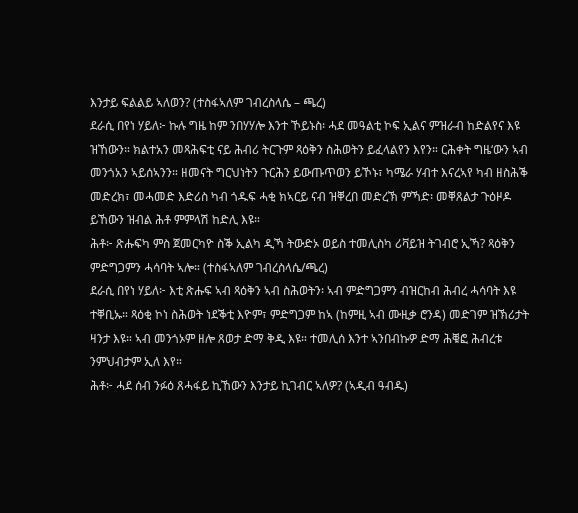እንታይ ፍልልይ ኣለወን? (ተስፋኣለም ገብረስላሴ – ጫረ)
ደራሲ በየነ ሃይለ፦ ኩሉ ግዜ ከም ንበሃሃሎ እንተ ኾይኑስ፡ ሓደ መዓልቲ ኮፍ ኢልና ምዝራብ ከድልየና እዩ ዝኸውን። ክልተአን መጻሕፍቲ ናይ ሕብሪ ትርጉም ጻዕቅን ስሕወትን ይፈላልየን እየን። ርሕቀት ግዜ‘ውን ኣብ መንጎአን ኣይሰኣንን። ዘመናት ግርህነትን ጉርሕን ይውጡጥወን ይኾኑ፣ ካሜራ ሃብተ እናረኣየ ካብ ዘስሕቕ መድረክ፣ መሓመድ እድሪስ ካብ ጎዱፍ ሓቂ ክኣርይ ናብ ዝቐረበ መድረኽ ምኻድ፡ መቐጸልታ ጉዕዞዶ ይኸውን ዝብል ሕቶ ምምላሽ ከድሊ እዩ።
ሕቶ፦ ጽሑፍካ ምስ ጀመርካዮ ስቕ ኢልካ ዲኻ ትውድኦ ወይስ ተመሊስካ ሪቫይዝ ትገብሮ ኢኻ? ጻዕቅን ምድግጋምን ሓሳባት ኣሎ። (ተስፋኣለም ገብረስላሴ/ጫረ)
ደራሲ በየነ ሃይለ፦ እቲ ጽሑፍ ኣብ ጻዕቅን ኣብ ስሕወትን፡ ኣብ ምድግጋምን ብዝርከብ ሕብረ ሓሳባት እዩ ተቐቢኡ። ጻዕቂ ኮነ ስሕወት ነደቕቲ እዮም፣ ምድግጋም ከኣ (ከምዚ ኣብ ሙዚቃ ሮንዳ) መድገም ዝኽሪታት ዛንታ እዩ። ኣብ መንጎኦም ዘሎ ጸወታ ድማ ቅዲ እዩ። ተመሊሰ እንተ ኣንበብኩዎ ድማ ሕቑፎ ሕብረቱ ንምህብታም ኢለ እየ።
ሕቶ፦ ሓደ ሰብ ንፉዕ ጸሓፋይ ኪኸውን እንታይ ኪገብር ኣለዎ? (ኣዲብ ዓብዱ)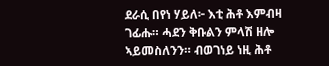ደራሲ በየነ ሃይለ፦ እቲ ሕቶ እምብዛ ገፊሑ። ሓደን ቅቡልን ምላሽ ዘሎ ኣይመስለንን። ብወገነይ ነዚ ሕቶ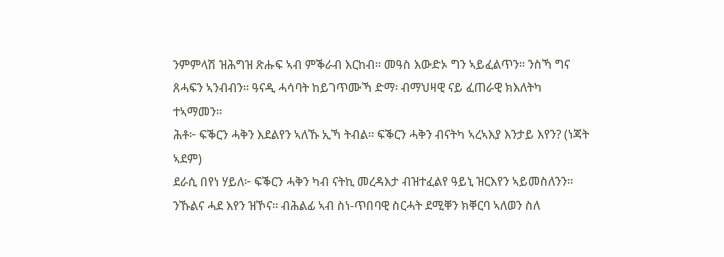ንምምላሽ ዝሕግዝ ጽሑፍ ኣብ ምቕራብ እርከብ። መዓስ እውድኦ ግን ኣይፈልጥን። ንስኻ ግና ጸሓፍን ኣንብብን። ዓናዲ ሓሳባት ከይገጥሙኻ ድማ፡ ብማህዛዊ ናይ ፈጠራዊ ክእለትካ ተኣማመን።
ሕቶ፦ ፍቕርን ሓቅን እደልየን ኣለኹ ኢኻ ትብል። ፍቕርን ሓቅን ብናትካ ኣረኣእያ እንታይ እየን? (ነጃት ኣደም)
ደራሲ በየነ ሃይለ፦ ፍቕርን ሓቅን ካብ ናትኪ መረዳእታ ብዝተፈልየ ዓይኒ ዝርእየን ኣይመስለንን። ንኹልና ሓደ እየን ዝኾና። ብሕልፊ ኣብ ስነ-ጥበባዊ ስርሓት ደሚቐን ክቐርባ ኣለወን ስለ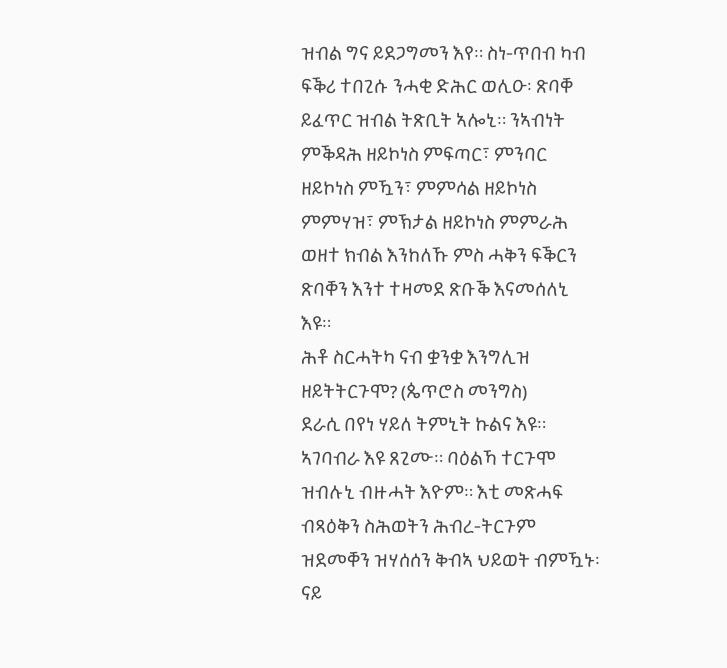ዝብል ግና ይደጋግመን እየ። ስነ-ጥበብ ካብ ፍቕሪ ተበጊሱ ንሓቂ ድሕር ወሊዑ፡ ጽባቐ ይፈጥር ዝብል ትጽቢት ኣሎኒ። ንኣብነት ምቕዳሕ ዘይኮነስ ምፍጣር፣ ምንባር ዘይኮነስ ምዃን፣ ምምሳል ዘይኮነስ ምምሃዝ፣ ምኽታል ዘይኮነስ ምምራሕ ወዘተ ክብል እንከለኹ ምስ ሓቅን ፍቕርን ጽባቐን እንተ ተዛመደ ጽቡቕ እናመሰለኒ እዩ።
ሕቶ ስርሓትካ ናብ ቋንቋ እንግሊዝ ዘይትትርጉሞ? (ጴጥሮስ መንግስ)
ደራሲ በየነ ሃይለ ትምኒት ኩልና እዩ። ኣገባብራ እዩ ጸጊሙ። ባዕልኻ ተርጉሞ ዝብሉኒ ብዙሓት እዮም። እቲ መጽሓፍ ብጻዕቅን ስሕወትን ሕብረ-ትርጉም ዝደመቐን ዝሃሰሰን ቅብኣ ህይወት ብምዃኑ፡ ናይ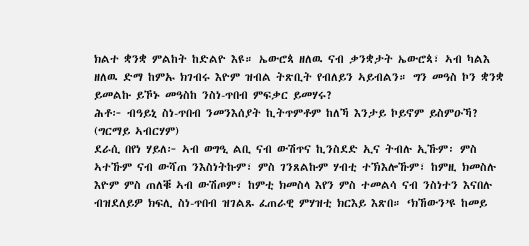ክልተ ቋንቋ ምልከት ከድልዮ እዩ። ኤውሮጳ ዘለዉ ናብ ቃንቋታት ኤውሮጳ፣ ኣብ ካልእ ዘለዉ ድማ ከምኡ ክገብሩ እዮም ዝብል ትጽቢት የብለይን ኣይብልን። ግን መዓስ ኮን ቋንቋ ይመልኩ ይኾኑ መዓስከ ንስነ-ጥበብ ምፍቃር ይመሃሩ?
ሕቶ፦ ብዓይኒ ስነ-ጥበብ ንመንእሰያት ኪትጥምቶም ከለኻ እንታይ ኮይኖም ይስምዑኻ? (ግርማይ ኣብርሃም)
ደራሲ በየነ ሃይለ፦ ኣብ ወግዒ ልቢ ናብ ውሽጥና ኪንስደድ ኢና ትብሉ ኢኹም፡ ምስ ኣተኹም ናብ ውሻጠ ንእስነትኩም፣ ምስ ገንጸልኩም ሃብቲ ተኽእሎኹም፣ ከምዚ ክመስሉ እዮም ምስ ጠለቑ ኣብ ውሽጦም፣ ከምቲ ክመስላ እየን ምስ ተመልሳ ናብ ንስነተን እናበሉ ብዝደለይዎ ክፍሊ ስነ-ጥበብ ዝገልጹ ፈጠራዊ ምሃዝቲ ክርእይ እጽበ። ‘ክኸውን’ዩ ከመይ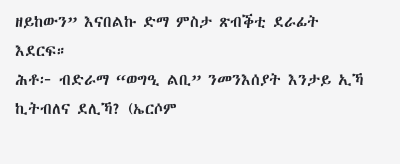ዘይከውን” እናበልኩ ድማ ምስታ ጽብቕቲ ደራፊት እደርፍ።
ሕቶ፦ ብድራማ “ወግዒ ልቢ” ንመንእሰያት እንታይ ኢኻ ኪትብለና ደሊኻ? (ኤርሶም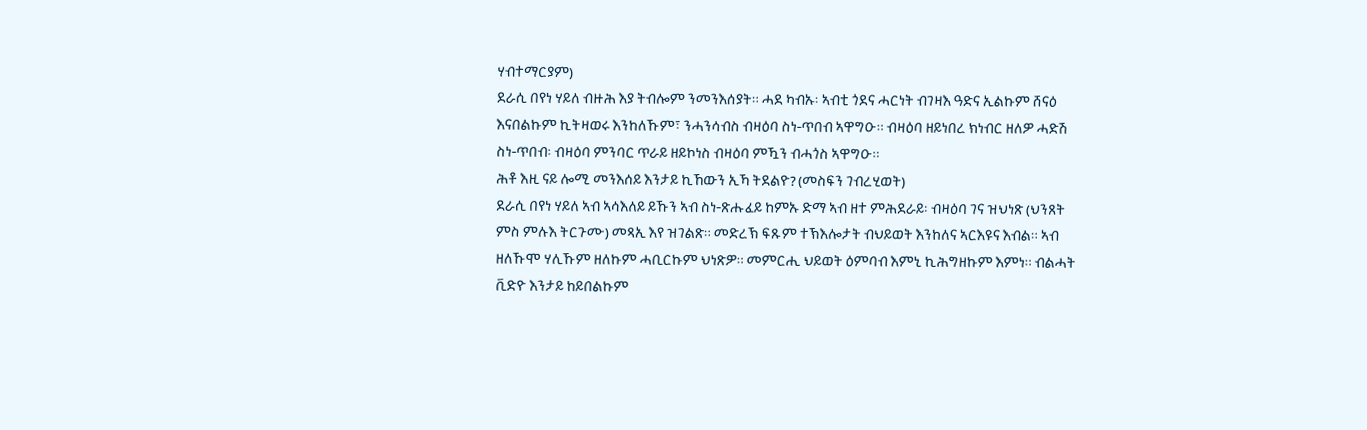ሃብተማርያም)
ደራሲ በየነ ሃይለ ብዙሕ እያ ትብሎም ንመንእሰያት። ሓደ ካብኡ፡ ኣብቲ ጎደና ሓርነት ብገዛእ ዓድና ኢልኩም ሸናዕ እናበልኩም ኪትዛወሩ እንከለኹም፣ ንሓንሳብስ ብዛዕባ ስነ-ጥበብ ኣዋግዑ። ብዛዕባ ዘይነበረ ክነብር ዘለዎ ሓድሽ ስነ-ጥበብ፡ ብዛዕባ ምንባር ጥራይ ዘይኮነስ ብዛዕባ ምዃን ብሓጎስ ኣዋግዑ።
ሕቶ እዚ ናይ ሎሚ መንእሰይ እንታይ ኪኸውን ኢኻ ትደልዮ? (መስፍን ገብረሂወት)
ደራሲ በየነ ሃይለ ኣብ ኣሳእለይ ይኹን ኣብ ስነ-ጽሑፈይ ከምኡ ድማ ኣብ ዘተ ምሕደራይ፡ ብዛዕባ ገና ዝህነጽ (ህንጸት ምስ ምሉእ ትርጉሙ) መጻኢ እየ ዝገልጽ። መድረኽ ፍጹም ተኽእሎታት ብህይወት እንከለና ኣርእዩና እብል። ኣብ ዘለኹሞ ሃሊኹም ዘለኩም ሓቢርኩም ህነጽዎ። መምርሒ ህይወት ዕምባብ እምኒ ኪሕግዘኩም እምነ። ብልሓት ቪድዮ እንታይ ከይበልኩም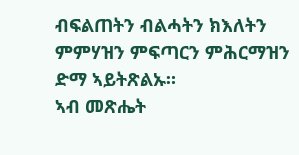ብፍልጠትን ብልሓትን ክእለትን ምምሃዝን ምፍጣርን ምሕርማዝን ድማ ኣይትጽልኡ።
ኣብ መጽሔት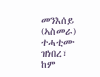መንእሰይ (ኣስመራ) ተሓቲሙ ዝነበረ፣
ከም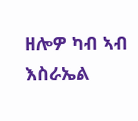ዘሎዎ ካብ ኣብ እስራኤል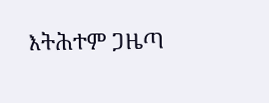እትሕተም ጋዜጣ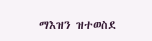ማእዝን ዝተወስደ